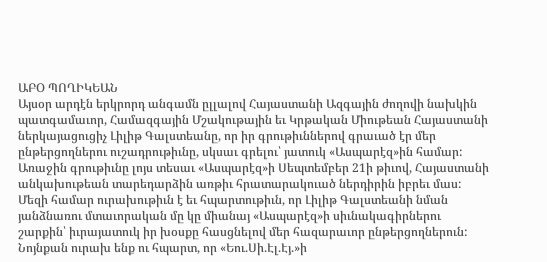ԱԲՕ ՊՈՂԻԿԵԱՆ
Այսօր արդէն երկրորդ անգամն ըլլալով Հայաստանի Ազգային ժողովի նախկին պատգամաւոր, Համազգային Մշակութային եւ Կրթական Միութեան Հայաստանի ներկայացուցիչ Լիլիթ Գալստեանը, որ իր գրութիւններով գրաւած էր մեր ընթերցողներու ուշադրութիւնը, սկսաւ գրելու՝ յատուկ «Ասպարէզ»ին համար: Առաջին գրութիւնը լոյս տեսաւ «Ասպարէզ»ի Սեպտեմբեր 21ի թիւով, Հայաստանի անկախութեան տարեդարձին առթիւ հրատարակուած ներդիրին իբրեւ մաս:
Մեզի համար ուրախութիւն է եւ հպարտութիւն, որ Լիլիթ Գալստեանի նման յանձնառու մտաւորական մը կը միանայ «Ասպարէզ»ի սիւնակագիրներու շարքին՝ իւրայատուկ իր խօսքը հասցնելով մեր հազարաւոր ընթերցողներուն:
Նոյնքան ուրախ ենք ու հպարտ, որ «Եու.Սի.Էլ.Էյ.»ի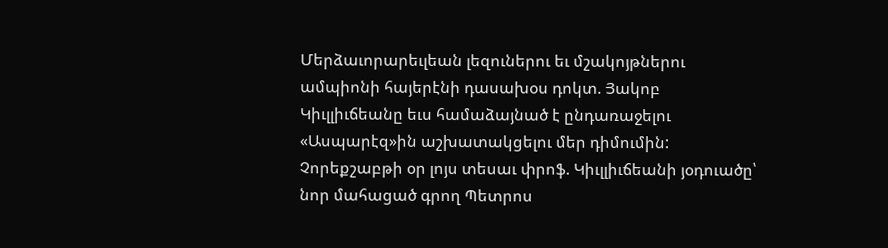Մերձաւորարեւլեան լեզուներու եւ մշակոյթներու ամպիոնի հայերէնի դասախօս դոկտ. Յակոբ Կիւլլիւճեանը եւս համաձայնած է ընդառաջելու «Ասպարէզ»ին աշխատակցելու մեր դիմումին: Չորեքշաբթի օր լոյս տեսաւ փրոֆ. Կիւլլիւճեանի յօդուածը՝ նոր մահացած գրող Պետրոս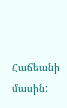Հաճեանի մասին: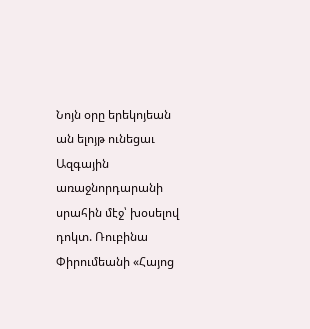Նոյն օրը երեկոյեան ան ելոյթ ունեցաւ Ազգային առաջնորդարանի սրահին մէջ՝ խօսելով դոկտ. Ռուբինա Փիրումեանի «Հայոց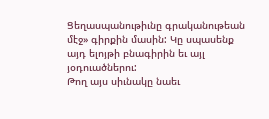Ցեղասպանութիւնը գրականութեան մէջ» գիրքին մասին: Կը սպասենք այդ ելոյթի բնագիրին եւ այլ յօդուածներու:
Թող այս սիւնակը նաեւ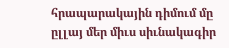հրապարակային դիմում մը ըլլայ մեր միւս սիւնակագիր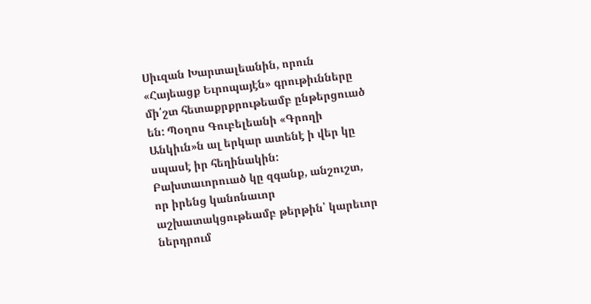Սիւզան Խարտալեանին, որուն «Հայեացք Եւրոպայէն» գրութիւնները մի՛շտ հետաքրքրութեամբ ընթերցուած են: Պօղոս Գուբելեանի «Գրողի Անկիւն»ն ալ երկար ատենէ ի վեր կը սպասէ իր հեղինակին:
Բախտաւորուած կը զգանք, անշուշտ, որ իրենց կանոնաւոր աշխատակցութեամբ թերթին՝ կարեւոր ներդրում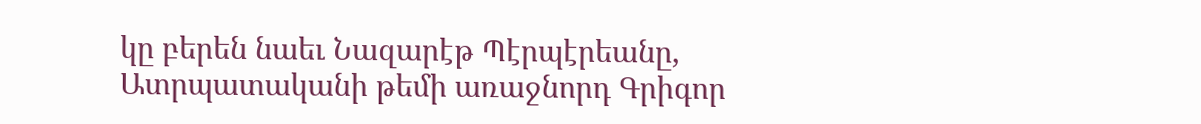կը բերեն նաեւ Նազարէթ Պէրպէրեանը, Ատրպատականի թեմի առաջնորդ Գրիգոր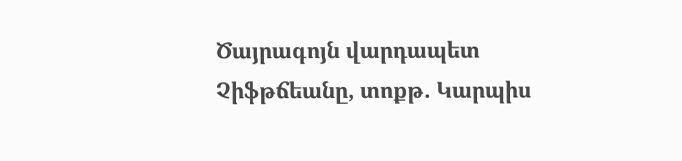Ծայրագոյն վարդապետ Չիֆթճեանը, տոքթ. Կարպիս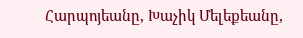Հարպոյեանը, Խաչիկ Մելեքեանը,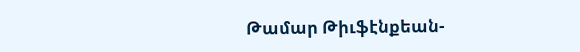Թամար Թիւֆէնքեան-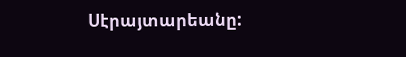Սէրայտարեանը: